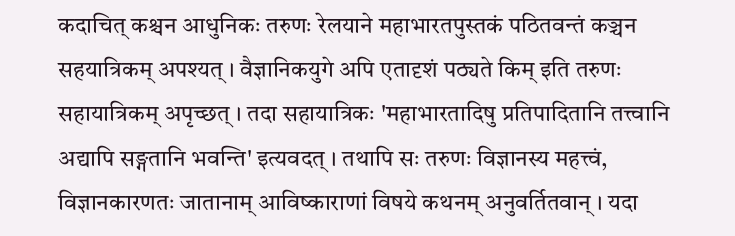कदाचित् कश्चन आधुनिकः तरुणः रेलयाने महाभारतपुस्तकं पठितवन्तं कञ्चन सहयात्रिकम् अपश्यत् । वैज्ञानिकयुगे अपि एतादृशं पठ्यते किम् इति तरुणः सहायात्रिकम् अपृच्छत् । तदा सहायात्रिकः 'महाभारतादिषु प्रतिपादितानि तत्त्वानि अद्यापि सङ्गतानि भवन्ति' इत्यवदत् । तथापि सः तरुणः विज्ञानस्य महत्त्वं, विज्ञानकारणतः जातानाम् आविष्काराणां विषये कथनम् अनुवर्तितवान् । यदा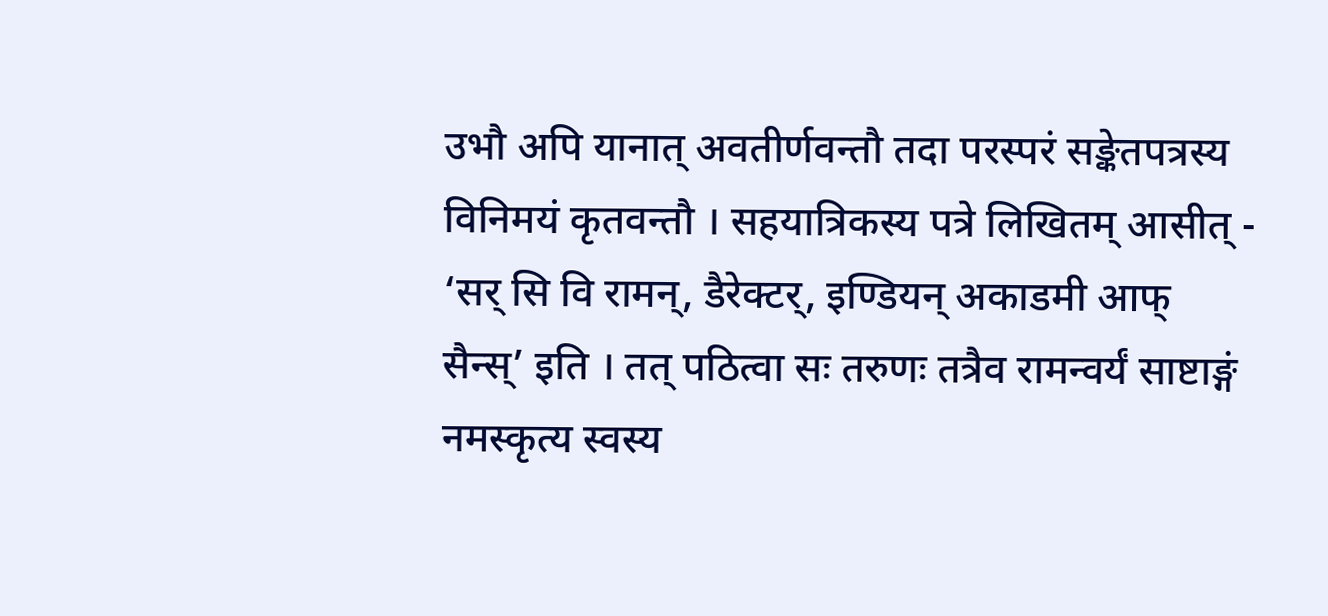उभौ अपि यानात् अवतीर्णवन्तौ तदा परस्परं सङ्केतपत्रस्य विनिमयं कृतवन्तौ । सहयात्रिकस्य पत्रे लिखितम् आसीत् - ‘सर् सि वि रामन्, डैरेक्टर्, इण्डियन् अकाडमी आफ् सैन्स्’ इति । तत् पठित्वा सः तरुणः तत्रैव रामन्वर्यं साष्टाङ्गं नमस्कृत्य स्वस्य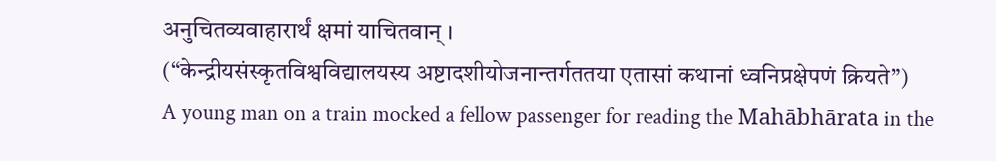अनुचितव्यवाहारार्थं क्षमां याचितवान् ।
(“केन्द्रीयसंस्कृतविश्वविद्यालयस्य अष्टादशीयोजनान्तर्गततया एतासां कथानां ध्वनिप्रक्षेपणं क्रियते”)
A young man on a train mocked a fellow passenger for reading the Mahābhārata in the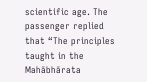scientific age. The passenger replied that “The principles taught in the Mahābhārata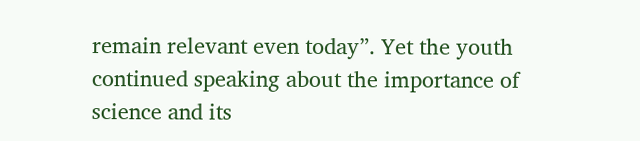remain relevant even today”. Yet the youth continued speaking about the importance of science and its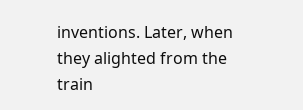inventions. Later, when they alighted from the train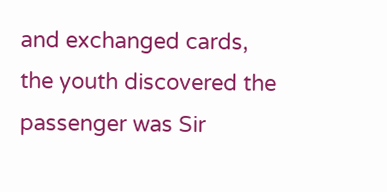and exchanged cards, the youth discovered the passenger was Sir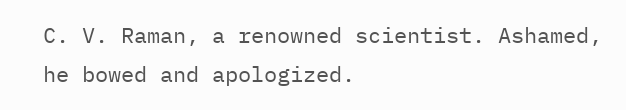C. V. Raman, a renowned scientist. Ashamed, he bowed and apologized.